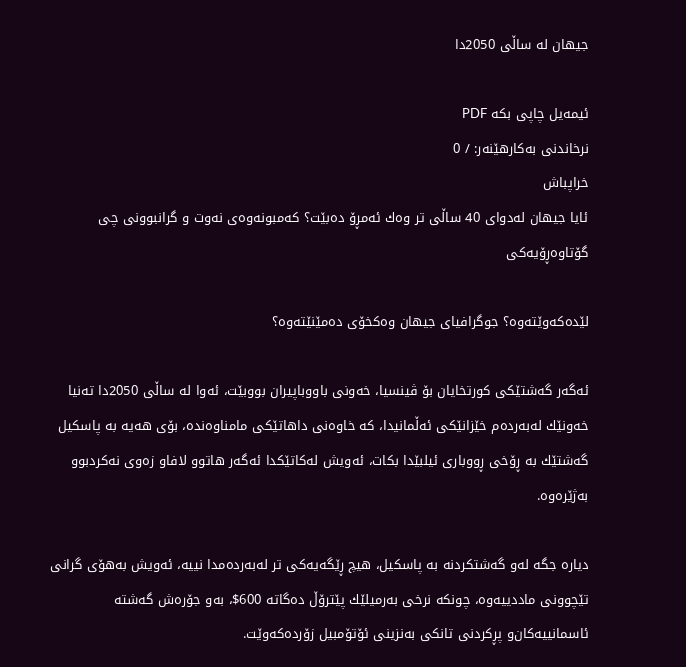جیهان له‌ ساڵی‌ 2050دا

ئیمه‌یل چاپی بکه PDF
نرخاندنی به‌کارهێنه‌ر: / 0
خراپباش
ئایا جیهان له‌دوای 40 ساڵی تر وه‌ك ئه‌مڕۆ ده‌بێت؟ كه‌مبونه‌وه‌ی‌ نه‌وت و گرانبوونی چی گۆتاوه‌ڕۆیه‌كی

لێده‌كه‌وێته‌وه‌؟ جوگرافیای جیهان وه‌كخۆی ده‌مێنێته‌وه‌؟

ئه‌گه‌ر گه‌شتێكی‌ كورتخایان بۆ ڤینسیا، خه‌ونی‌ باووباپیران بووبێت، ئه‌وا له‌ ساڵی‌ 2050دا ته‌نیا خه‌ونێك له‌به‌رده‌م خێزانێكی‌ ئه‌ڵمانیدا، كه‌ خاوه‌نی‌ داهاتێكی‌ مامناوه‌نده‌، بۆی‌ هه‌یه‌ به‌ پاسكیل گه‌شتێك به‌ ڕۆخی‌ ڕووباری‌ ئیلبێدا بكات، ئه‌ویش له‌كاتێكدا ئه‌گه‌ر هاتوو لافاو زه‌وی‌ نه‌كردبوو به‌ژێره‌وه‌.

دیاره‌ جگه‌ له‌و گه‌شتكردنه‌ به‌ پاسكیل، هیچ ڕێگه‌یه‌كی‌ تر له‌به‌رده‌مدا نییه‌، ئه‌ویش به‌هۆی‌ گرانی‌ تێچوونی‌ ماددییه‌وه‌، چونكه‌ نرخی‌ به‌رمیلێك پێترۆڵ ده‌گاته‌ 600$، به‌و جۆره‌ش گه‌شته‌ ئاسمانییه‌كان‌و پڕكردنی‌ تانكی‌ به‌نزینی‌ ئۆتۆمبیل زۆرده‌كه‌وێت.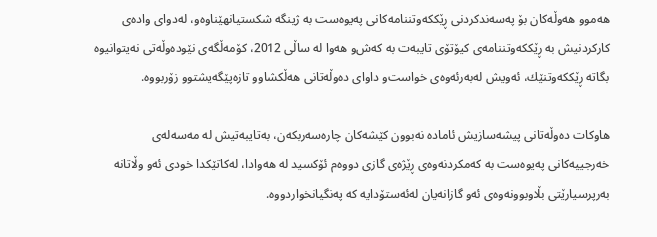هه‌موو هه‌وڵه‌كان بۆ په‌سه‌ندكردنی‌ ڕێككه‌وتننامه‌كانی‌ په‌یوه‌ست به‌ ژینگه‌ شكستیانهێناوه‌و، له‌دوای‌ واده‌ی‌ كاركردنیش به‌ ڕێككه‌وتننامه‌ی‌ كیۆتۆی‌ تایبه‌ت به‌ كه‌ش‌و هه‌وا له‌ ساڵی‌ 2012، كۆمه‌ڵگه‌ی‌ نێوده‌وڵه‌تی‌ نه‌یتوانیوه‌ بگاته‌ ڕێككه‌وتنێك، ئه‌ویش له‌به‌رئه‌وه‌ی‌ خواست‌و داوای‌ ده‌وڵه‌تانی‌ هه‌ڵكشاوو تازه‌پێگه‌یشتوو زۆربووه‌.

هاوكات ده‌وڵه‌تانی‌ پیشه‌سازیش ئاماده‌ نه‌بوون كێشه‌كان چاره‌سه‌ربكه‌ن، به‌تایبه‌تیش له‌ مه‌سه‌له‌ی‌ خه‌رجییه‌كانی‌ په‌یوه‌ست به‌ كه‌مكردنه‌وه‌ی‌ ڕێژه‌ی‌ گازی‌ دووه‌م ئۆكسید له‌ هه‌وادا، له‌كاتێكدا خودی‌ ئه‌و وڵاتانه‌ به‌رپرسیارێتی‌ بڵاوبوونه‌وه‌ی‌ ئه‌و گازانه‌یان له‌ئه‌ستۆدایه‌ كه‌ په‌نگیانخواردووه‌.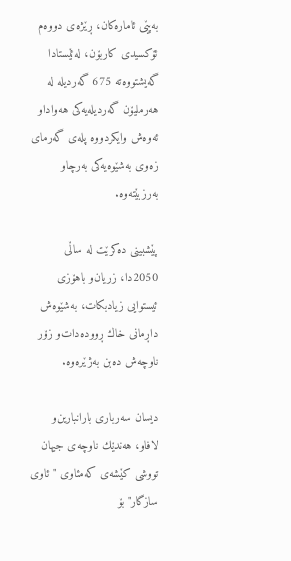به‌پێی‌ ئاماره‌كان، ڕێژه‌ی‌ دووه‌م ئۆكسیدی‌ كاربۆن، له‌ئێستادا گه‌یشتووه‌ته‌ 675 گه‌ردیله‌ له‌ هه‌رملیۆن گه‌ردیله‌یه‌كی‌ هه‌وادا‌و ئه‌وه‌ش وایكردووه‌ پله‌ی‌ گه‌رمای‌ زه‌وی‌ به‌شێوه‌یه‌كی‌ به‌رچاو به‌رزبێته‌وه‌.

پێشبینی‌ ده‌كرێت له‌ ساڵی‌ 2050دا، زریان‌و باهۆزی‌ ئیستوایی‌ زیادبكات، به‌شێوه‌ش داڕمانی‌ خاك ڕووده‌دات‌و زۆر ناوچه‌ش ده‌بن به‌ژێره‌وه‌.

دیسان سه‌رباری‌ بارانبارین‌و لافاو، هه‌ندێك ناوچه‌ی‌ جیهان تووشی‌ كێشه‌ی‌ كه‌مئاوی‌ "ئاوی‌ سازگار" بۆ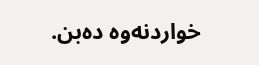خواردنه‌وه‌ ده‌بن.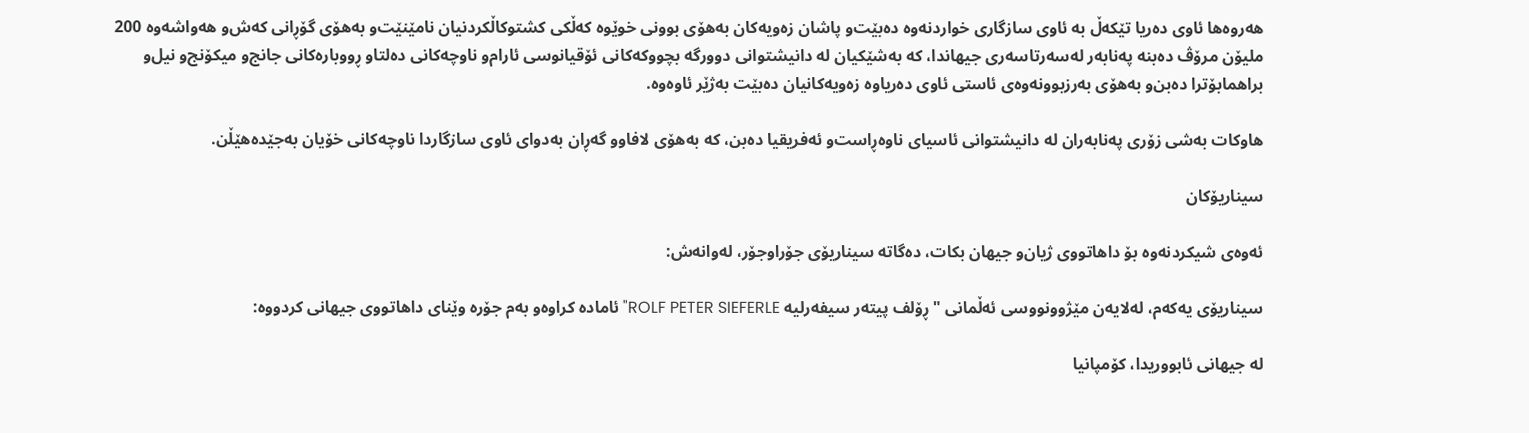هه‌روه‌ها ئاوی‌ ده‌ریا تێكه‌ڵ به‌ ئاوی‌ سازگاری‌ خواردنه‌وه‌ ده‌بێت‌و پاشان زه‌ویه‌كان به‌هۆی‌ بوونی‌ خوێوه‌ كه‌ڵكی‌ كشتوكاڵكردنیان نامێنێت‌و به‌هۆی‌ گۆڕانی‌ كه‌ش‌و هه‌واشه‌وه‌ 200 ملیۆن مرۆڤ ده‌بنه‌ په‌نابه‌ر له‌سه‌رتاسه‌ری‌ جیهاندا، كه‌ به‌شێكیان له‌ دانیشتوانی‌ دوورگه‌ بچووكه‌كانی‌ ئۆقیانوسی‌ ئارام‌و ناوچه‌كانی‌ ده‌لتاو ڕووباره‌كانی‌ جانج‌و میكۆنج‌و نیل‌و براهمابۆترا ده‌بن‌و به‌هۆی‌ به‌رزبوونه‌وه‌ی‌ ئاستی‌ ئاوی‌ ده‌ریاوه‌ زه‌ویه‌كانیان ده‌بێت به‌ژێر ئاوه‌وه‌.

هاوكات به‌شی‌ زۆری‌ په‌نابه‌ران له‌ دانیشتوانی‌ ئاسیای‌ ناوه‌ڕاست‌و ئه‌فریقیا ده‌بن، كه‌ به‌هۆی‌ لافاوو گه‌ڕان به‌دوای‌ ئاوی‌ سازگاردا ناوچه‌كانی‌ خۆیان به‌جێده‌هێڵن.

سیناریۆكان

ئه‌وه‌ی‌ شیكردنه‌وه‌ بۆ داهاتووی‌ ژیان‌و جیهان بكات، ده‌گاته‌ سیناریۆی‌ جۆراوجۆر، له‌وانه‌ش:

سیناریۆی‌ یه‌كه‌م، له‌لایه‌ن مێژوونووسی‌ ئه‌ڵمانی‌ "ڕۆلف پیته‌ر سیفه‌رلیه‌ ROLF PETER SIEFERLE" ئاماده‌ كراوه‌‌و به‌م جۆره‌ وێنای‌ داهاتووی‌ جیهانی‌ كردووه‌:

له‌ جیهانی‌ ئابووریدا، كۆمپانیا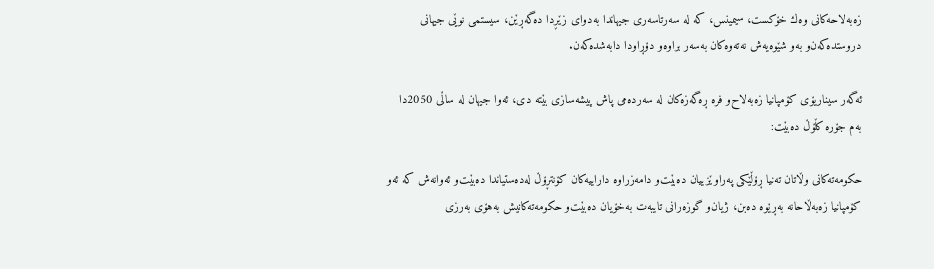زه‌به‌لاحه‌كانی‌ وه‌ك خۆكست، سیمینس، كه‌ له‌ سه‌رتاسه‌ری‌ جیهاندا به‌دوای‌ زێڕدا ده‌گه‌ڕێن، سیستمی‌ نوێی‌ جیهانی‌ دروستده‌كه‌ن‌و به‌و شێوه‌یه‌ش نه‌ته‌وه‌كان به‌سه‌ر براوه‌و دۆڕاودا دابه‌شده‌كه‌ن.

ئه‌گه‌ر سیناریۆی‌ كۆمپانیا زه‌به‌لاح‌و فره‌ ڕه‌گه‌زه‌كان له‌ سه‌رده‌می‌ پاش پیشه‌سازی‌ بێته‌ دی‌، ئه‌وا جیهان له‌ ساڵی‌ 2050دا به‌م جۆره‌ كڵۆڵ ده‌بێت:

حكومه‌ته‌كانی‌ وڵاتان ته‌نیا ڕۆڵێكی‌ په‌راوێزییان ده‌بێت‌و دامه‌زراوه‌ داراییه‌كان كۆنتڕۆڵ له‌ده‌ستیاندا ده‌بێت‌و ئه‌وانه‌ش كه‌ ئه‌و كۆمپانیا زه‌به‌ڵاحانه‌ به‌ڕێوه‌ ده‌بن، ژیان‌و گوزه‌رانی‌ تایبه‌ت به‌خۆیان ده‌بێت‌و حكومه‌ته‌كانیش به‌هۆی‌ به‌رزی‌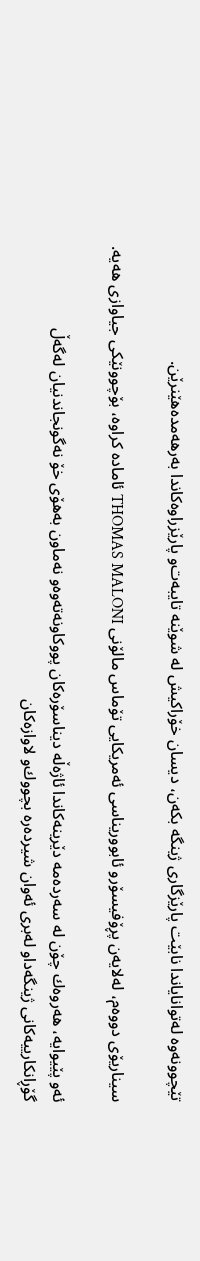تێچوونه‌وه‌ له‌توانایاندا نابێت پارێزگاری‌ ژینگه‌ بكه‌ن، دیسان خۆراكیش له‌ شوێنه‌ تایبه‌ت‌و پارێزراوه‌كاندا به‌رهه‌مده‌هێنرێن.

سیناریۆی‌ دووه‌م، له‌لایه‌ن پڕۆفیسۆر‌و ئابووریناسی‌ ئه‌مریكایی‌ تۆماس مالۆنی‌ THOMAS MALONI ئاماده‌ كراوه‌، بۆچوونێكی‌ جیاوازی‌ هه‌یه‌.

ئه‌و پێیوایه‌، هه‌روه‌ك چۆن له‌ سه‌رده‌مه‌ دێرینه‌كاندا ئاژه‌ڵه‌ دیناسۆره‌كان پووكاونه‌ته‌وه‌و نه‌ماون به‌هۆی‌ خۆ نه‌گونجاندنیان له‌گه‌ڵ گۆڕانكارییه‌كانی‌ ژینگه‌دا‌و له‌بری‌ ئه‌وان شیرده‌ره‌ بچووك‌و لاوازه‌كان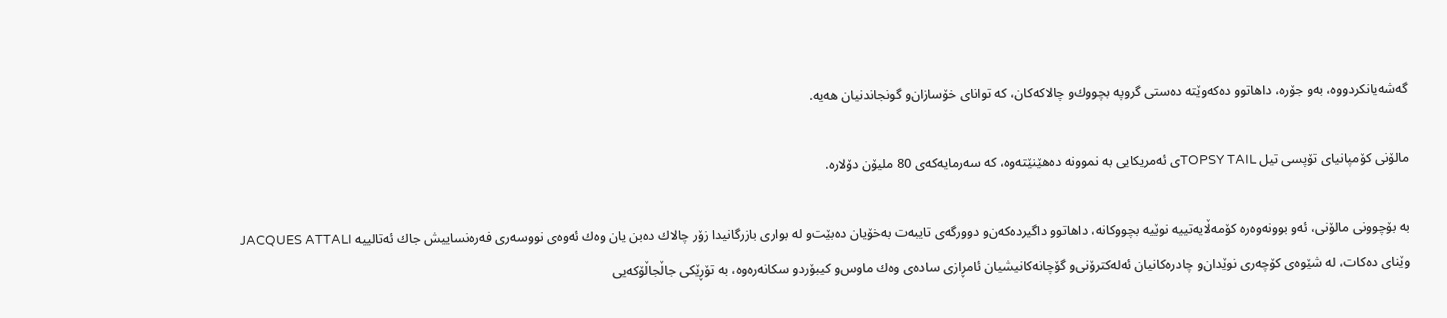گه‌شه‌یانكردووه‌، به‌و جۆره‌، داهاتوو ده‌كه‌وێته‌ ده‌ستی‌ گروپه‌ بچووك‌و چالاكه‌كان، كه‌ توانای‌ خۆسازان‌و گونجاندنیان هه‌یه‌.

مالۆنی‌ كۆمپانیای‌ تۆپسی‌ تیل TOPSY TAILی‌ ئه‌مریكایی‌ به‌ نموونه‌ ده‌هێنێته‌وه‌، كه‌ سه‌رمایه‌كه‌ی‌ 80 ملیۆن دۆلاره‌.

به‌ بۆچوونی‌ مالۆنی‌، ئه‌و بوونه‌وه‌ره‌ كۆمه‌ڵایه‌تییه‌ نوێیه‌ بچووكانه‌، داهاتوو داگیرده‌كه‌ن‌و دوورگه‌ی‌ تایبه‌ت به‌خۆیان ده‌بێت‌و له‌ بواری‌ بازرگانیدا زۆر چالاك ده‌بن یان وه‌ك ئه‌وه‌ی‌ نووسه‌ری‌ فه‌ره‌نساییش جاك ئه‌تالییه‌ JACQUES ATTALI وێنای‌ ده‌كات، له‌ شێوه‌ی‌ كۆچه‌ری‌ نوێدان‌و چادره‌كانیان ئه‌له‌كترۆنی‌‌و گۆچانه‌كانیشیان ئامڕازی‌ ساده‌ی‌ وه‌ك ماوس‌و كیبۆردو سكانه‌ره‌وه‌، به‌ تۆڕێكی‌ جاڵجاڵۆكه‌یی‌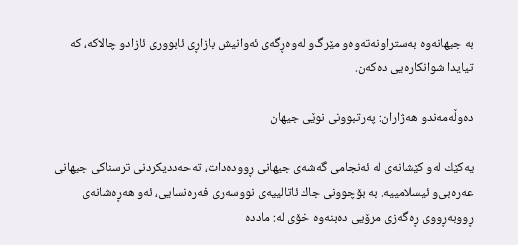به‌ جیهانه‌وه‌ به‌ستراونه‌ته‌وه‌‌و مێرگ‌و له‌وه‌ڕگه‌ی‌ ئه‌وانیش بازاڕی‌ ئابووری‌ ئازادو چالاكه‌، كه‌ تیایدا شوانكاره‌یی‌ ده‌كه‌ن.

ده‌وڵه‌مه‌ندو هه‌ژاران: په‌رتبوونی‌ نوێی‌ جیهان

یه‌كێك له‌و كێشانه‌ی‌ له‌ ئه‌نجامی‌ گه‌شه‌ی‌ جیهانی‌ ڕووده‌دات، ته‌حه‌ددیكردنی‌ ترسناكی‌ جیهانی‌ عه‌ره‌بی‌‌و ئیسلامییه‌. به‌ بۆچوونی‌ جاك ئاتالییه‌ی‌ نووسه‌ری‌ فه‌ره‌نسایی‌، ئه‌و هه‌ڕه‌شانه‌ی‌ ڕووبه‌ڕووی‌ ڕه‌گه‌زی‌ مرۆیی‌ ده‌بنه‌وه‌ خۆی‌ له‌: مادده‌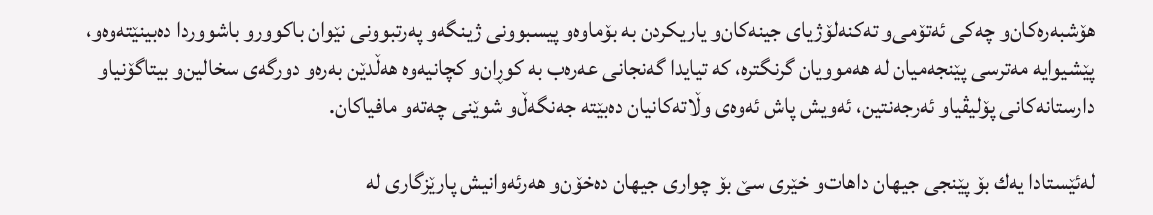هۆشبه‌ره‌كان‌و چه‌كی‌ ئه‌تۆمی‌‌و ته‌كنه‌لۆژیای‌ جینه‌كان‌و یاریكردن به‌ بۆماوه‌و پیسبوونی‌ ژینگه‌و په‌رتبوونی‌ نێوان باكوورو باشووردا ده‌بینێته‌وه‌‌و، پێشیوایه‌ مه‌ترسی‌ پێنجه‌میان له‌ هه‌موویان گرنگتره‌، كه‌ تیایدا گه‌نجانی‌ عه‌ره‌ب به‌ كوڕان‌و كچانیه‌وه‌ هه‌ڵدێن به‌ره‌و دورگه‌ی‌ سخالین‌و بیتاگۆنیاو دارستانه‌كانی‌ پۆلیڤیاو ئه‌رجه‌نتین، ئه‌ویش پاش ئه‌وه‌ی‌ وڵاته‌كانیان ده‌بێته‌ جه‌نگه‌ڵ‌و شوێنی‌ چه‌ته‌و مافیاكان.

له‌ئێستادا یه‌ك بۆ پێنجی‌ جیهان داهات‌و خێری‌ سێ‌ بۆ چواری‌ جیهان ده‌خۆن‌و هه‌رئه‌وانیش پارێزگاری‌ له‌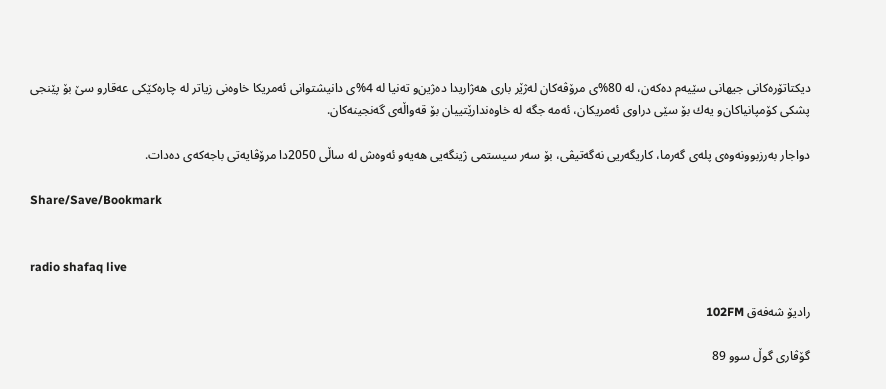دیكتاتۆره‌كانی‌ جیهانی‌ سێیه‌م ده‌كه‌ن، له‌ 80%ی‌ مرۆڤه‌كان له‌ژێر باری‌ هه‌ژاریدا ده‌ژین‌و ته‌نیا له‌ 4%ی‌ دانیشتوانی‌ ئه‌مریكا خاوه‌نی‌ زیاتر له‌ چاره‌كێكی‌ عه‌قار‌و سێ‌ بۆ پێنجی‌ پشكی‌ كۆمپانیاكان‌و یه‌ك بۆ سێی‌ دراوی‌ ئه‌مریكان، ئه‌مه‌ جگه‌ له‌ خاوه‌ندارێتییان بۆ قه‌واڵه‌ی‌ گه‌نجینه‌كان.

دواجار به‌رزبوونه‌وه‌ی‌ پله‌ی‌ گه‌رما، كاریگه‌ریی‌ نه‌گه‌تیڤی، بۆ سه‌ر سیستمی‌ ژینگه‌یی‌ هه‌یه‌و ئه‌وه‌ش له‌ ساڵی‌ 2050دا مرۆڤایه‌تی‌ باجه‌كه‌ی‌ ده‌دات.

Share/Save/Bookmark


radio shafaq live

رادیۆ شه‌فه‌ق 102FM

گۆڤاری گوڵ سوو 89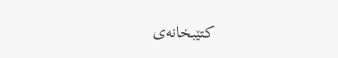كتێبخانه‌ی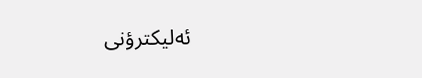ئه‌ليكترؤنی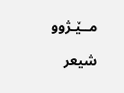مــێـژوو

شيعر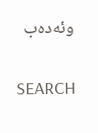وئه‌ده‌ب

SEARCH